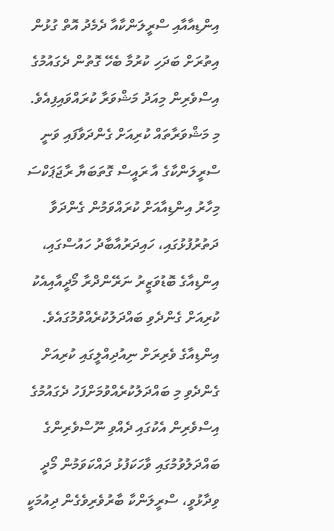އިންޑިއާއާއި ސްރީލަންކާއާ ދެމެދު އޮތް ގުޅުން އިތުރަށް ބަދަހި ކުރުމާ ބެހޭ ގޮތުން ދެގައުމުގެ އިސްވެރިން މިއަދު މަޝްވަރާ ކުރައްވައިފިއެވެ.
މި މަޝްވަރާތައް ކުރިއަށް ގެންދަވާފައި ވަނީ ސްރީލަންކާގެ އާ ރައީސް ގޮތަބަޔާ ރާޖަޕަކްސަ މިހާރު އިންޑިއާއަށް ކުރައްވަމުން ގެންދަވާ ދަތުރުފުޅުގައި، ހައިދަރުއާބާދު ހައުސްގައި، އިންޑިއާގެ ބޮޑުވަޒީރު ނަރޭންދްރާ މޯދީއާއިއެކު ކުރިއަށް ގެންދެވި ބައްދަލުކުރެއްވުމުގައެވެ.
އިންޑިއާގެ ވެރިރަށް ނިއުދިއްލީގައި ކުރިއަށް ގެންދެވި މި ބައްދަލުކުރެއްވުމަށްފަހު ދެގައުމުގެ އިސްވެރިން އެކުގައި ދެއްވި ނޫސްވެރިންގެ ބައްދަލުވުމުގައި ވާހަކަފުޅު ދައްކަވަމުން މޯދީ ވިދާޅުވީ، ސްރީލަންކާ ބާރުވެރިވެގެން ދިއުމަކީ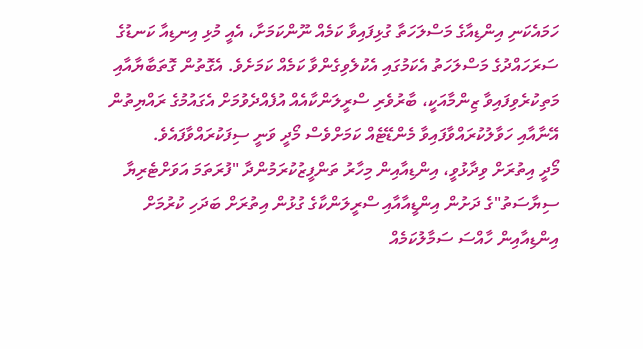ހަމައެކަނި އިންޑިއާގެ މަސްލަހަތާ ގުޅިފައިވާ ކަމެއް ނޫންކަމަށާ، އެއީ މުޅި އިނޑިއާ ކަނޑުގެ ސަރަހައްދުގެ މަސްލަހަތު އެކަމުގައި އެކުލެވިގެންވާ ކަމެއް ކަމަށެވެ. އެގޮތުން ގޮތަބާޔާއާއި މަތިކުރެވިފައިވާ ޒިންމާއަކީ، ބާރުވެރި ސްރީލަންކާއެއް އުފެއްދެވުމަށް އެގައުމުގެ ރައްޔިތުން އޭނާއާއި ހަވާލުކުރައްވާފައިވާ މެންޑޭޓެއް ކަމަށްވެސް މޯދީ ވަނީ ސިފަކުރައްވާފައެވެ.
މޯދީ އިތުރަށް ވިދާޅުވީ، އިންޑިއާއިން މިހާރު ތަންފީޒުކުރަމުންދާ "ފުރަތަމަ އަވަށްޓެރިޔާ ސިޔާސަތު"ގެ ދަށުން އިންޑީއާއާއި ސްރީލަންކާގެ ގުޅުން އިތުރަށް ބަދަހި ކުރުމަށް އިންޑިއާއިން ހާއްސަ ސަމާލުކަމެއް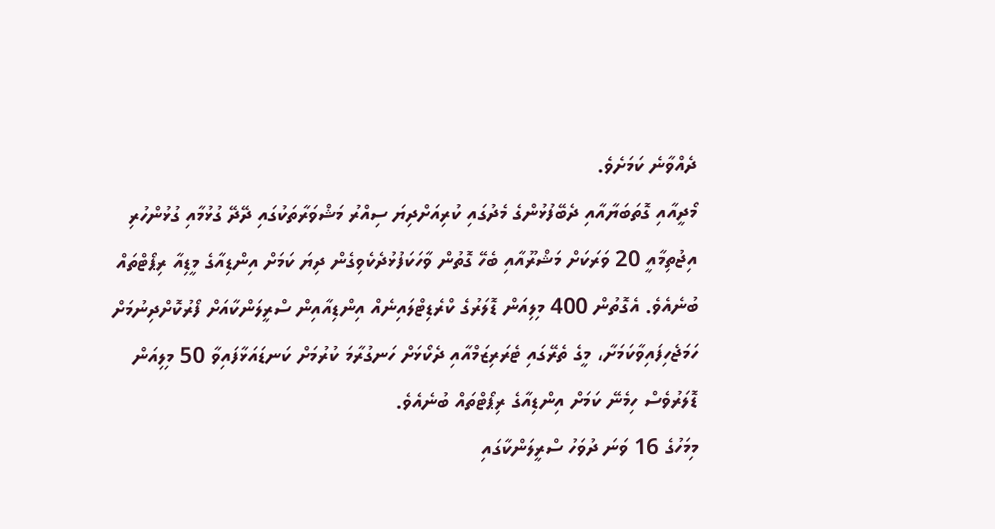ދެއްވާނެ ކަމަށެވެ.
މޯދީއާއި ގޮތަބަޔާއާއި ދެބޭފުޅުންގެ މެދުގައި ކުރިއަށްދިޔަ ސިއްރު މަޝްވަރާތަކުގައި ދޭދޭ ގުޅުމާއި ގުޅުންހުރި އިޖުތިމާއީ 20 ވަރަކަށް މަޝްރޫއާއި ބެހޭ ގޮތުން ވާހަކަފުޅުދެކެވިގެން ދިޔަ ކަމަށް އިންޑިއާގެ މީޑިއާ ރިޕޯޓްތައް ބުނެއެވެ. އެގޮތުން 400 މިލިއަން ޑޮލަރުގެ ކްރެޑިޓްލައިނެއް އިންޑިއާއިން ސްރީލަންކާއަށް ފޯރުކޮށްދިނުމަށް ހަމަޖެހިފައިވާކަމަށާ، މީގެ ތެރޭގައި ޓެރަރިޒަމްއާއި ދެކޯޅަށް ހަނގުރާމަ ކުރުމަށް ކަނޑައަޅާފައިވާ 50 މިލިއަން ޑޮލަރުވެސް ހިމެނޭ ކަމަށް އިންޑިއާގެ ރިޕޯޓްތައް ބުނެއެވެ.
މިމަހުގެ 16 ވަނަ ދުވަހު ސްރީލަންކާގައި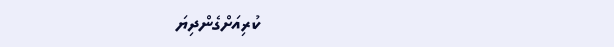ކުރިއަށްގެންދިޔަ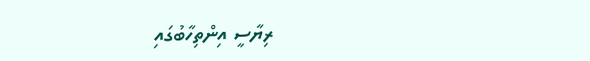ރިޔާސީ އިންތިހާބުގައި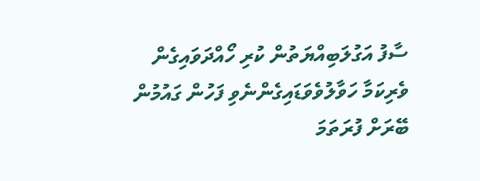ސާފު އަގުލަބިއްޔަތުން ކުރި ހޯއްދަވައިގެން ވެރިކަމާ ހަވާލުވެވަޑައިގެންނެވި ފަހުން ގައުމުން ބޭރަށް ފުރަތަމަ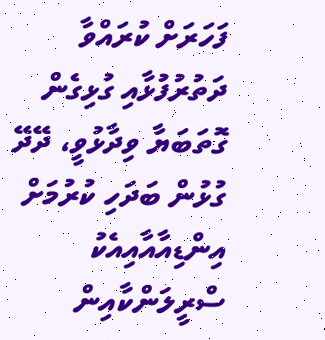ފަހަރަށް ކުރައްވާ ދަތުރުފުޅާއި ގުޅިގެން ގޮތަބަޔާ ވިދާޅުވީ، ދޭދޭ ގުޅުން ބަދަހި ކުރުމަށް އިންޑިއާއާއިއެކު ސްރީލަންކާއިން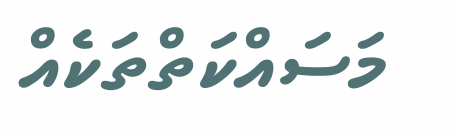މަސައްކަތްތަކެއް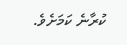ކުރާނެ ކަމަށެވެ.